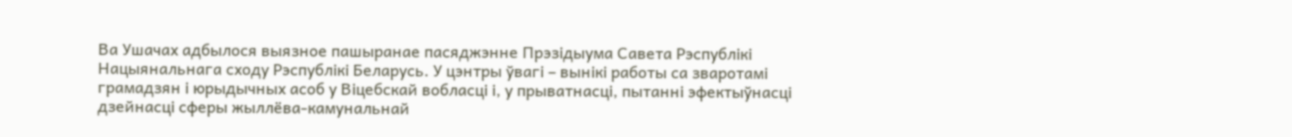Ва Ушачах адбылося выязное пашыранае пасяджэнне Прэзідыума Савета Рэспублікі Нацыянальнага сходу Рэспублікі Беларусь. У цэнтры ўвагі – вынікі работы са зваротамі грамадзян і юрыдычных асоб у Віцебскай вобласці і, у прыватнасці, пытанні эфектыўнасці дзейнасці сферы жыллёва-камунальнай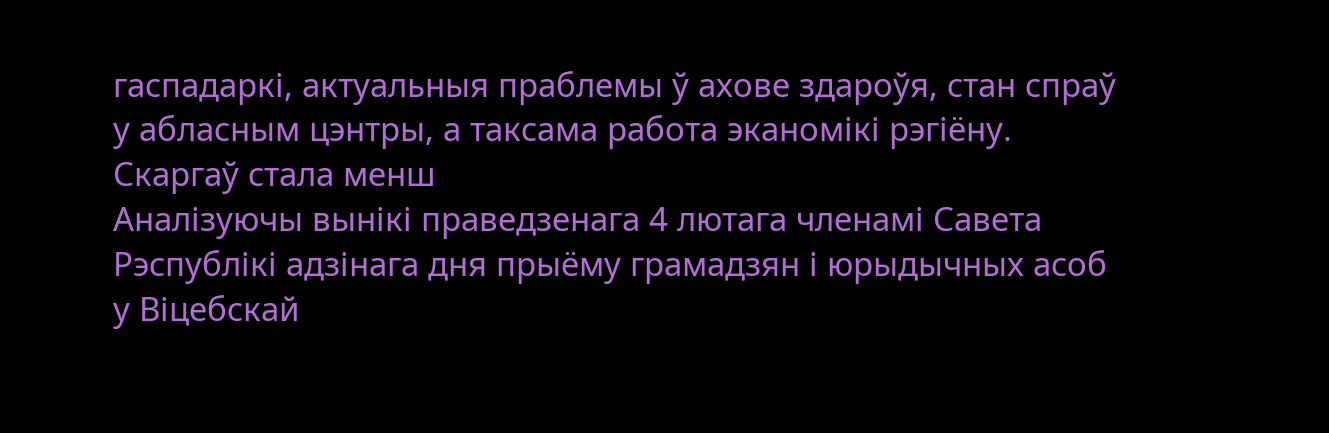гаспадаркі, актуальныя праблемы ў ахове здароўя, стан спраў у абласным цэнтры, а таксама работа эканомікі рэгіёну.
Скаргаў стала менш
Аналізуючы вынікі праведзенага 4 лютага членамі Савета Рэспублікі адзінага дня прыёму грамадзян і юрыдычных асоб у Віцебскай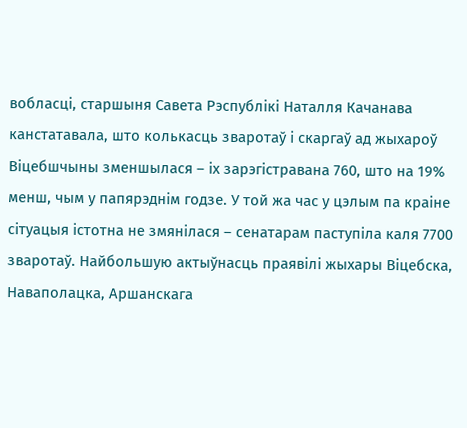вобласці, старшыня Савета Рэспублікі Наталля Качанава канстатавала, што колькасць зваротаў і скаргаў ад жыхароў Віцебшчыны зменшылася – іх зарэгістравана 760, што на 19% менш, чым у папярэднім годзе. У той жа час у цэлым па краіне сітуацыя істотна не змянілася – сенатарам паступіла каля 7700 зваротаў. Найбольшую актыўнасць праявілі жыхары Віцебска, Наваполацка, Аршанскага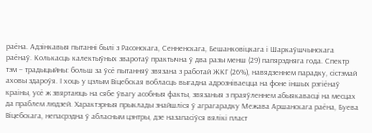раёна. Адзінкавыя пытанні былі з Расонскага, Сенненскага, Бешанковіцкага і Шаркаўшчынскага раёнаў. Колькасць калектыўных зваротаў практычна ў два разы менш (29) папярэдняга года. Спектр тэм – традыцыйны: больш за ўсё пытанняў звязана з работай ЖКГ (26%), навядзеннем парадку, сістэмай аховы здароўя. І хоць у цэлым Віцебская вобласць выгадна адрозніваецца на фоне іншых рэгіёнаў краіны, усё ж звяртаюць на сябе ўвагу асобныя факты, звязаныя з праяўленнем абыякавасці на месцах да праблем людзей. Характэрныя прыклады знайшліся ў аграгарадку Межава Аршанскага раёна, Буева Віцебскага, непасрэдна ў абласным цэнтры, дзе назапасіўся вялікі пласт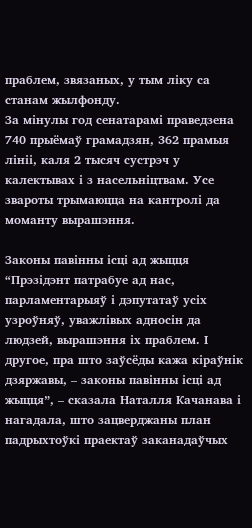праблем, звязаных, у тым ліку са станам жылфонду.
За мінулы год сенатарамі праведзена 740 прыёмаў грамадзян, 362 прамыя лініі, каля 2 тысяч сустрэч у калектывах і з насельніцтвам. Усе звароты трымаюцца на кантролі да моманту вырашэння.

Законы павінны ісці ад жыцця
“Прэзідэнт патрабуе ад нас, парламентарыяў і дэпутатаў усіх узроўняў, уважлівых адносін да людзей, вырашэння іх праблем. І другое, пра што заўсёды кажа кіраўнік дзяржавы, – законы павінны ісці ад жыцця”, – сказала Наталля Качанава і нагадала, што зацверджаны план падрыхтоўкі праектаў заканадаўчых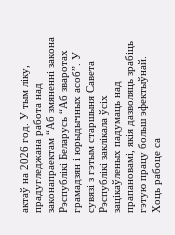актаў на 2026 год. У тым ліку, прадугледжана работа над законапраектам “Аб змяненні закона Рэспублікі Беларусь “Аб зваротах грамадзян і юрыдычных асоб”. У сувязі з гэтым старшыня Савета Рэспублікі заклікала ўсіх зацікаўленых падумаць над прапановамі, якія дазволяць зрабіць гэтую працу больш эфектыўнай.
Хоць рабоце са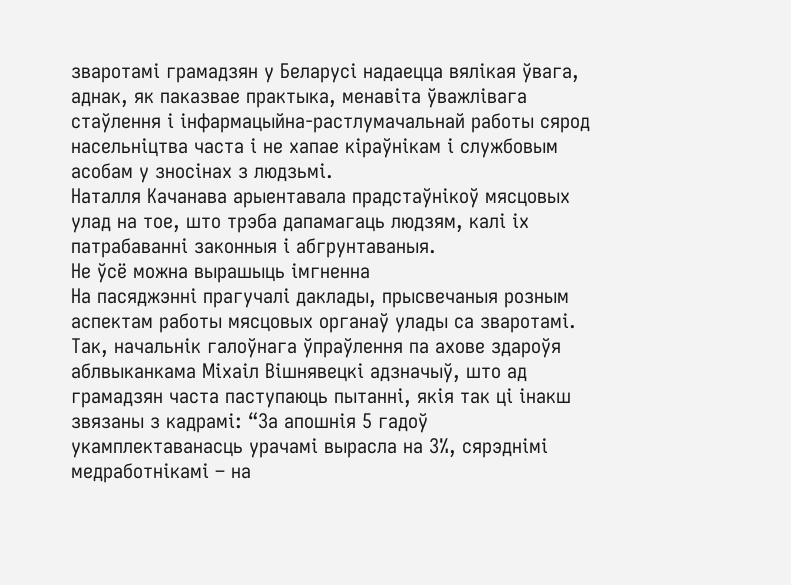зваротамі грамадзян у Беларусі надаецца вялікая ўвага, аднак, як паказвае практыка, менавіта ўважлівага стаўлення і інфармацыйна-растлумачальнай работы сярод насельніцтва часта і не хапае кіраўнікам і службовым асобам у зносінах з людзьмі.
Наталля Качанава арыентавала прадстаўнікоў мясцовых улад на тое, што трэба дапамагаць людзям, калі іх патрабаванні законныя і абгрунтаваныя.
Не ўсё можна вырашыць імгненна
На пасяджэнні прагучалі даклады, прысвечаныя розным аспектам работы мясцовых органаў улады са зваротамі. Так, начальнік галоўнага ўпраўлення па ахове здароўя аблвыканкама Міхаіл Вішнявецкі адзначыў, што ад грамадзян часта паступаюць пытанні, якія так ці інакш звязаны з кадрамі: “За апошнія 5 гадоў укамплектаванасць урачамі вырасла на 3%, сярэднімі медработнікамі – на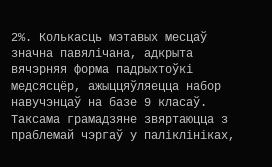2%. Колькасць мэтавых месцаў значна павялічана, адкрыта вячэрняя форма падрыхтоўкі медсясцёр, ажыццяўляецца набор навучэнцаў на базе 9 класаў. Таксама грамадзяне звяртаюцца з праблемай чэргаў у паліклініках,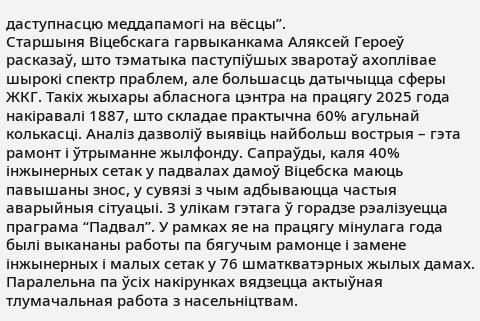даступнасцю меддапамогі на вёсцы”.
Старшыня Віцебскага гарвыканкама Аляксей Героеў расказаў, што тэматыка паступіўшых зваротаў ахоплівае шырокі спектр праблем, але большасць датычыцца сферы ЖКГ. Такіх жыхары абласнога цэнтра на працягу 2025 года накіравалі 1887, што складае практычна 60% агульнай колькасці. Аналіз дазволіў выявіць найбольш вострыя – гэта рамонт і ўтрыманне жылфонду. Сапраўды, каля 40% інжынерных сетак у падвалах дамоў Віцебска маюць павышаны знос, у сувязі з чым адбываюцца частыя аварыйныя сітуацыі. З улікам гэтага ў горадзе рэалізуецца праграма “Падвал”. У рамках яе на працягу мінулага года былі выкананы работы па бягучым рамонце і замене інжынерных і малых сетак у 76 шматкватэрных жылых дамах. Паралельна па ўсіх накірунках вядзецца актыўная тлумачальная работа з насельніцтвам.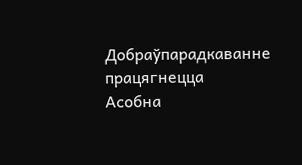Добраўпарадкаванне працягнецца
Асобна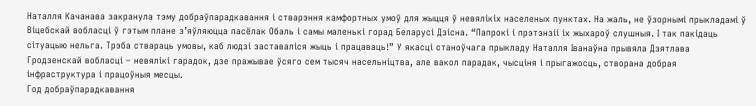Наталля Качанава закранула тэму добраўпарадкавання і стварэння камфортных умоў для жыцця ў невялікіх населеных пунктах. На жаль, не ўзорнымі прыкладамі ў Віцебскай вобласці ў гэтым плане з’яўляюцца пасёлак Обаль і самы маленькі горад Беларусі Дзісна. “Папрокі і прэтэнзіі іх жыхароў слушныя. І так пакідаць сітуацыю нельга. Трэба ствараць умовы, каб людзі заставаліся жыць і працаваць!” У якасці станоўчага прыкладу Наталля Іванаўна прывяла Дзятлава Гродзенскай вобласці – невялікі гарадок, дзе пражывае ўсяго сем тысяч насельніцтва, але вакол парадак, чысціня і прыгажосць, створана добрая інфраструктура і працоўныя месцы.
Год добраўпарадкавання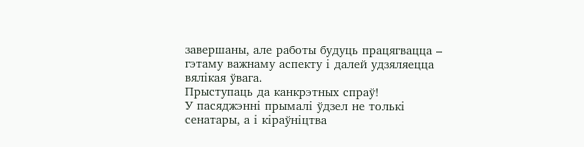завершаны, але работы будуць працягвацца – гэтаму важнаму аспекту і далей удзяляецца вялікая ўвага.
Прыступаць да канкрэтных спраў!
У пасяджэнні прымалі ўдзел не толькі сенатары, а і кіраўніцтва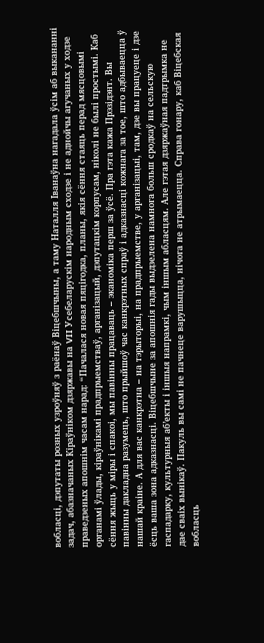вобласці, дэпутаты розных узроўняў з раёнаў Віцебшчыны, а таму Наталля Іванаўна нагадала ўсім аб выкананні задач, абазначаных Кіраўніком дзяржавы на VII Усебеларускім народным сходзе і не аднойчы агучаных у ходзе праведзеных апошнім часам нарад: “Пачалася новая пяцігодка, планы, якія сёння стаяць перад мясцовымі органамі ўлады, кіраўнікамі прадпрыемстваў, арганізацый, дэпутацкім корпусам, ніколі не былі простымі. Каб сёння жыць у міры і спакоі, мы павінны працаваць – эканоміка перш за ўсё. Пра гэта кажа Прэзідэнт. Вы павінны дакладна разумець, што прыйшоў час канкрэтных спраў і адказнасці кожнага за тое, што адбываецца ў нашай краіне. А для вас канкрэтна – на тэрыторыі, на прадпрыемстве, у арганізацыі, там, дзе вы працуеце і дзе ёсць ваша зона адказнасці. Віцебшчыне за апошнія гады выдзелена намнога больш сродкаў на сельскую гаспадарку, культурныя аб’екты і іншыя напрамкі, чым іншым абласцям. Але гэтая дзяржаўная падтрымка не дае сваіх вынікаў. Пакуль вы самі не пачнеце варушыцца, нічога не атрымаецца. Справа гонару, каб Віцебская вобласць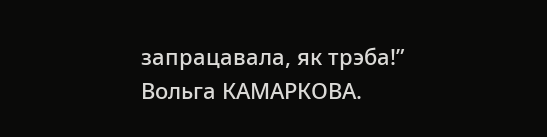запрацавала, як трэба!”
Вольга КАМАРКОВА.